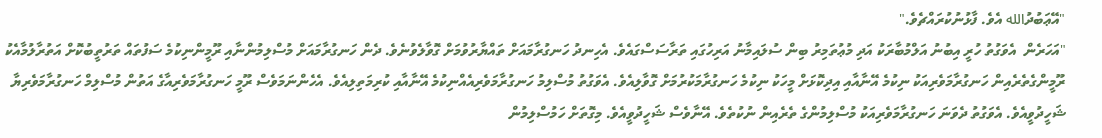"އޭޢަބުދުالله އެވެ. ފާޅުނުކުރައްޗެވެ."
"އަހަރެން  އެވަގުތު ހުރީ އިބުނު އަލްމުބާރަކު އަދި މުޢުތަމިރު ބިން ސުލައިމާނު އަރިހުގައި ތަރާސަސްގައެވެ. އެހިނދު ހަނގުރާމައަށް ތައްޔާރުވުމަށް ގޮވާލެވުނެވެ. ދެން ހަނގުރާމައަށް މުސްލިމުންނާއި ރޫމީންނިކުމެ ސަފުތައް ތަރުތީބުކޮށް އަތުރާލުމާއެކު ރޫމީންގެތެރެއިން ހަނގުރާމަވެރިއަކު ނިކުމެ އޭނާއާއި އިދިކޮޅަށް މީހަކު ނިކުމެ ހަނގުރާމަކުރުމަށް ގޮވާލިއެވެ. އެވަގުތު މުސްލިމު ހަނގުރާމަވެރިއެއްނިކުމެ އޭނާއާއި ކުރިމަތިލިއެވެ. އެހެންނަމަވެސް ރޫމީ ހަނގުރާމަވެރިއާގެ އަތުން މުސްލިމް ހަނގުރާމަވެރިޔާ ޝަހީދުވީއެވެ. އެވަގުތު ދެވަނަ ހަނގުރާމަވެރިއަކު މުސްލިމުންގެ ތެރެއިން ނުކުތެވެ. އޭނާވެސް ޝަހީދުވީއެވެ. މިގޮތަށް ހަމުސްލިމުން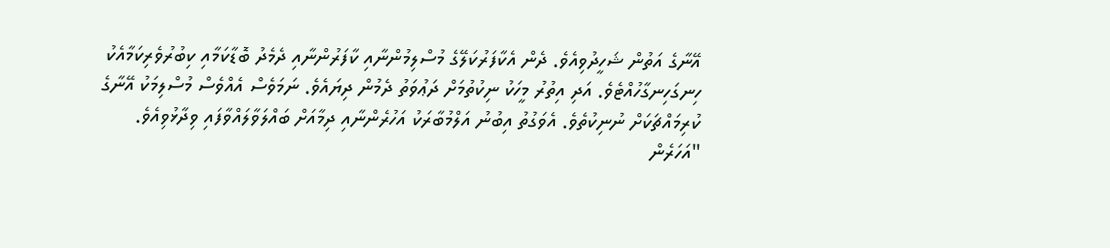އޭނާގެ އަތުން ޝަހީދުވިއެވެ. ދެން އެކާފަރުކަލޭގެ މުސްލިމުންނާއި ކާފަރުންނާއި ދެމެދު ބޮޑާކަމާއި ކިބުރުވެރިކަމާއެކު ހިނގަހިނގާހުއްޓެވެ. އަދި އިތުރު މީހަކު ނިކުތުމަށް ދަޢުވަތު ދެމުން ދިޔައެވެ. ނަމަވެސް އެއްވެސް މުސްލިމަކު އޭނާގެ ކުރިމައްޗަކަށް ނުނިކުތެވެ. އެވަގުތު އިބުނު އަލްމުބާރަކު އަހުރެންނާއި ދިމާއަށް ބައްލަވާލައްވާފައި ވިދާޅުވިއެވެ. "އަހަރެން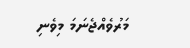މަރުވެއްޖެނަމަ މިވެނި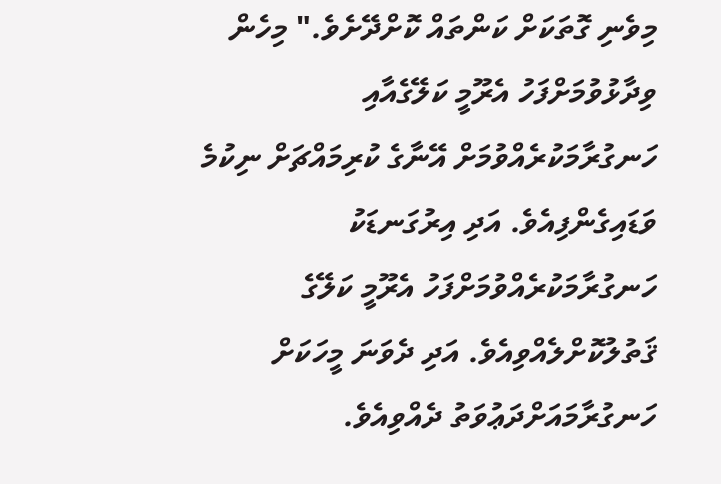މިވެނި ގޮތަކަށް ކަންތައް ކޮށްދޭށެވެ." މިހެން ވިދާޅުވުމަށްފަހު އެރޫމީ ކަލޭގެއާއި ހަނގުރާމަކުރެއްވުމަށް އޭނާގެ ކުރިމައްޗަށް ނިކުމެ ވަޑައިގެންފިއެވެ. އަދި އިރުގަނޑަކު ހަނގުރާމަކުރެއްވުމަށްފަހު އެރޫމީ ކަލޭގެ ޤަތުލުކޮށްލެއްވިއެވެ. އަދި ދެވަނަ މީހަކަށް ހަނގުރާމައަށްދަޢުވަތު ދެއްވިއެވެ.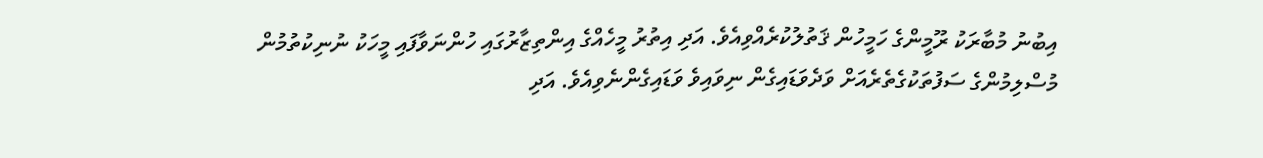އިބުނު މުބާރަކު ރޫމީންގެ ހަމީހުން ޤަތުލުކުރެއްވިއެވެ. އަދި އިތުރު މީހެއްގެ އިންތިޒާރުގައި ހުންނަވާފައި މީހަކު ނުނިކުތުމުން މުސްލިމުންގެ ސަފުތަކުގެތެރެއަށް ވަދެވަޑައިގެން ނިވައިވެ ވަޑައިގެންނެވިއެވެ. އަދި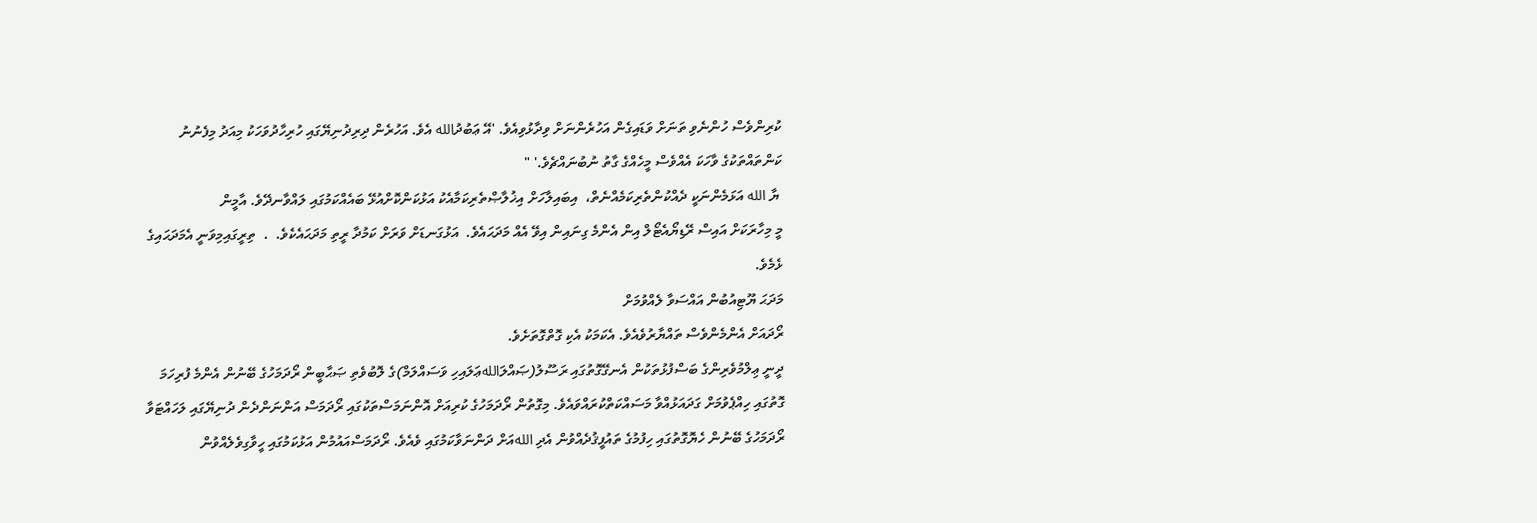ކުރިންވެސް ހުންނެވި ތަނަށް ވަޑައިގެން އަހުރެންނަށް ވިދާޅުވިއެވެ. 'އޭ ޢަބުދުالله އެވެ. އަހުރެން ދިރިދުނިޔޭގައި ހުރިހާދުވަހަކު މިއަދު މިފެނުނު ކަންތައްތަކުގެ ވާހަކަ އެއްވެސް މީހެއްގެ ގާތު ނުބުނައްޗެވެ.' "
 ޔާ الله އަޅަމެންނަކީ ދެއްކުންތެރިކަމެއްނެތް،  އިބައިލާހަށް އިޚުލާޞްތެރިކަމާއެކު އަޅުކަންކޮށްއުޅޭ ބައެއްކަމުގައި ލައްވާނދޭވެ. އާމީން
މީ މިހާރަކަށް އައިސް ރޭޑިޔޯއެޓޯލް އިން އެންމެ ގިނައިން އިވޭ އެއް މަދަޙައެވެ.  އަޅުގަނޑަށް ވަރަށް ކަމުދާ ރީތި މަދަޙައެކެވެ.  .  ތިރީގައިމިވަނީ އެމަދަޙައިގެ ޅެމެވެ.
މަދަޙަ ޔޫޓިއުބުން އައްސަވާ ލެއްވުމަށް
ރޯދައަށް އެންމެންވެސް ތައްޔާރުވެއެވެ. އެކަމަކު އެކި ގޮތްގޮތަށެވެ.
ދީނީ ޢިލްމުވެރިންގެ ބަސްފުޅުތަކުން އެނގޭގޮތުގައި ރަސޫލު(ޞައްލަاللهޢަލައިހި ވަސައްލަމް)ގެ ލޮބުވެތި ޞަޙާބީން ރޯދަމަހުގެ ބޭނުން އެންމެ ފުރިހަމަ ގޮތުގައި ހިއްޕެވުމަށް ގަދައަޅުއްވާ މަސައްކަތްކުރައްވައެވެ. މިގޮތުން ރޯދަމަހުގެ ކުރިއަށް އޮންނަމަސްތަކުގައި ރޯދަމަސް އަންނަންދެން ދުނިޔޭގައި ލަހައްޓަވާ ރޯދަމަހުގެ ބޭނުން ހެޔޮގޮތުގައި ހިފުމުގެ ތައުފީޤުދެއްވުން އެދި اللهއަށް ދަންނަވާކަމުގައި ވެއެވެ. ރޯދަމަސްއައުމުން އަޅުކަމުގައި ހީވާގިވެލެއްވުން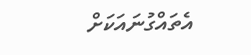އެތައްގުނައަކަށް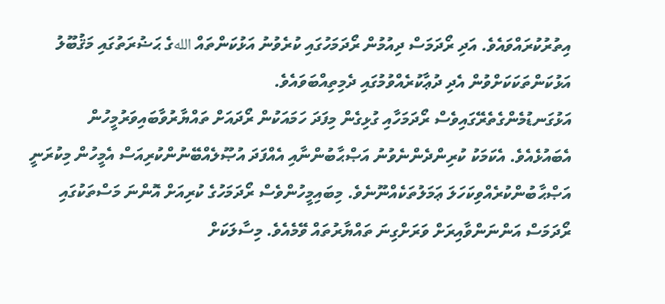އިތުރުކުރައްވައެވެ. އަދި ރޯދަމަސް ދިއުމުން ރޯދަމަހުގައި ކުރެވުނު އަޅުކަންތައް اللهގެ ޙަޟުރަތުގައި މަޤުބޫލު އަޅުކަންތަކަކަށްވުން އެދި ދުޢާކުރެއްވުމުގައި ދެމިތިއްބަވައެވެ.
އަޅުގަނޑުމެންގެތެރޭގައިވެސް ރޯދަމަހާއި ގުޅިގެން މިފަދަ ހަމައަކުން ރޯދައަށް ތައްޔާރުވާބައިވަރުމީހުން އެބައުޅެއެވެ. އެކަމަކު ކުރިންދެންނެވުނު އަޞްޙާބުންނާއި އެއްފަދަ އުޞޫލެއްބޭނުންކުރިއަސް އެމީހުން މިކުރަނީ އަޞްޙާބުންކުރެއްވިކަހަލަ ޢަމަލުތަކެއްނޫނެވެ. މިބައިމީހުންވެސް ރޯދަމަހުގެ ކުރިއަށް އޮންނަ މަސްތަކުގައި ރޯދަމަސް އަންނަންވާއިރަށް ވަރަށްގިނަ ތައްޔާރުތައް ވޭމެއެވެ. މިސާލަކަށް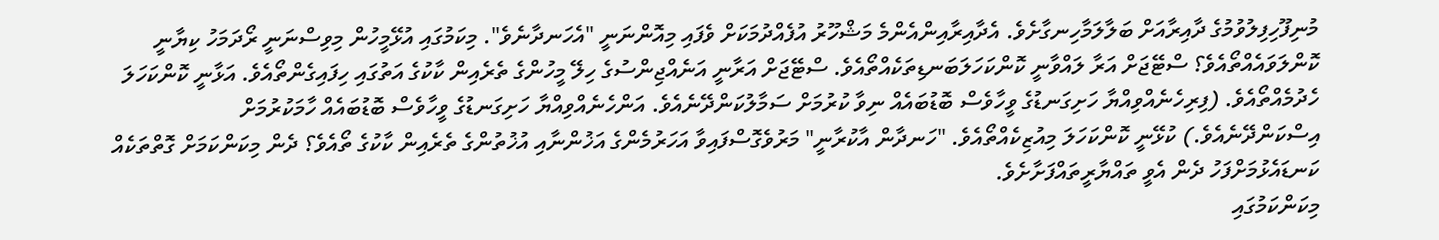މުނިފޫހިފިލުވުމުގެ ދާއިރާއަށް ބަލާލަމާހިނގާށެވެ. އެދާއިރާއިންއެންމެ މަޝްހޫރު އުފެއްދުމަކަށް ވެފައި މިއޮންނަނީ "އެހަނދާނެވެ". މިކަމުގައި އުޅޭމީހުން މިވިސްނަނީ ރޯދަމަހު ކިޔާނީ ކޮންލަވައެއްތޯއެވެ؟ ސްޓޭޖަށް އަރާ ލައްވާނީ ކޮންކަހަލަބަނޑިތަކެއްތޯއެވެ. ސްޓޭޖަށް އަރާނީ އަނެއްޖިންސުގެ ހިލޭ މީހުންގެ ތެރެއިން ކާކުގެ އަތުގައި ހިފައިގެންތޯއެވެ. އަޅާނީ ކޮންކަހަލަ ހެދުމެއްތޯއެވެ. (ފިރިހެނެއްވިއްޔާ ހަށިގަނޑުގެ ވީހާވެސް ބޮޑުބައެއް ނިވާ ކުރުމަށް ސަމާލުކަންދޭނެއެވެ. އަންހެނެއްވިއްޔާ ހަށިގަނޑުގެ ވީހާވެސް ބޮޑުބައެއް ހާމަކުރުމަށް އިސްކަންދޭނެއެވެ.) ކުޅޭނީ ކޮންކަހަލަ މިއުޒިކެއްތޯއެވެ. "ހަނދާން އާކުރާނީ" މަރުވެގޮސްފައިވާ އަހަރުމެންގެ އަޚުންނާއި އުޚުތުންގެ ތެރެއިން ކާކުގެ ތޯއެވެ؟ ދެން މިކަންކަމަށް ގޮތްތަކެއް ކަނޑައެޅުމަށްފަހު ދެން އެވީ ތައްޔާރީތައްފަށާށެވެ.
މިކަންކަމުގައި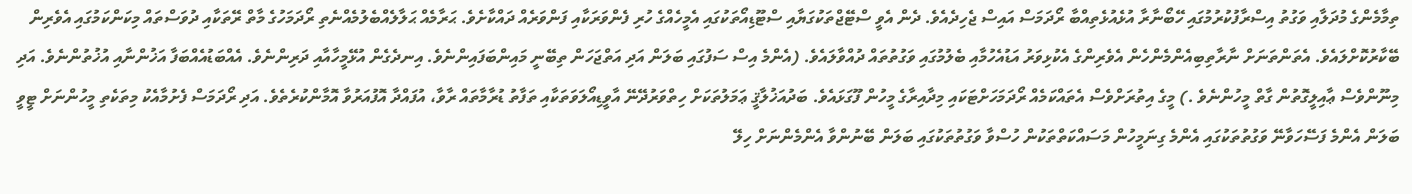ތިމާމެންގެ މުދަލާއި ވަގުތު އިސްރާފުކުރުމުގައި ހޭބޯނާރާ އުޅެއުޅެތިއްބާ ރޯދަމަސް އައިސް ޖެހިދެއެވެ. ދެން އެވީ ސްޓޭޖްތަކުގަޔާއި ސްޓޫޑިއޯތަކުގައި އެމީހެއްގެ ހުރި ފެންވަރަކާއި ފަންވަރެއް ދައްކާށެވެ. ޙަރާމެއް ޙަލާލެއްބެލުމެއްނެތި ރޯދަމަހުގެ މާތް ރޭތަކާއި ދުވަސްތައް މިކަންކަމުގައި އެވެރިން ބޭކާރުކޮށްލައެވެ. އެތަންތަނަށް ނާރާތިބިއެންމެންހެން އެވެރިންގެ އެކުޅިވަރު އަޑުއެހުމާއި ބެލުމުގައި ވަގުތުތައް ދުއްވާލައެވެ. (އެންމެ އިސް ސަފުގައި ބަލަން އަދި އަތްޖަހަން ތިބޭނީ މައިންބަފައިންނެވެ. އިނދެގެން އުޅޭމީހާއާއި ދަރިންނެވެ. އެއްބަޑުއެއްބަފާ އަޚުންނާއި އުޚުތުންނެވެ. އަދި މިނޫންވެސް ޢާއިލީގޮތުން ގާތް މީހުންނެވެ .) މީގެ އިތުރަށްވެސް އެތައްކަމެއް ރޯދަމަހަށްޓަކައި މިދާއިރާގެ މީހުން ފޫގަޅައެވެ. ބަދުއަޚުލާޤީ ޢަމަލުތަކަށް ހިތްވަރުދޭނޭ އާވީޑިއޯލަވަތަކާއި ތަފާތު ޑުރާމާތައް ރާވާ، އުފައްދާ އޮފުއަރުވާ އޮމާންކުރެތެވެ. އަދި ރޯދަމަސް ފެށުމާއެކު މިތަކެތި މީހުންނަށް ޓީވީ ބަލަން އެންމެ ފަސޭހަވާނޭ ވަގުތުތަކުގައި އެންމެ ގިނަމީހުން މަސައްކަތްތަކުން ހުސްވާ ވަގުތުތަކުގައި ބަލަން ބޭނުންވާ އެންމެންނަށް ހިލޭ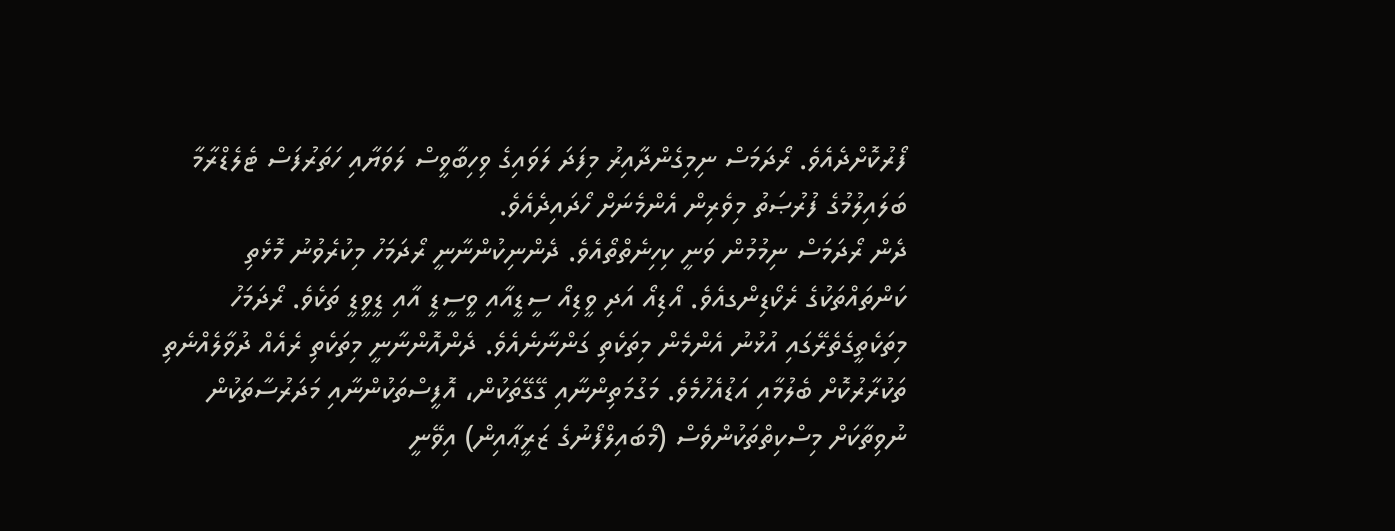ފޯރުކޮށްދެއެވެ. ރޯދަމަސް ނިމިގެންދާއިރު މިފަދަ ލަވައިގެ ވިހިބާވީސް ލަވަޔާއި ހަތަރުފަސް ޓެލެޑްރާމާ ބަލައިލުމުގެ ފުރުޞަތު މިވެރިން އެންމެނަށް ހޯދައިދެއެވެ.
ދެން ރޯދަމަސް ނިމުމުން ވަނީ ކިހިނެތްތޯއެވެ. ދެންނިކުންނާނީ ރޯދަމަހު މިކުރެވުނު މޮޅެތި ކަންތައްތަކުގެ ރެކޯޑިންގއެވެ. އޯޑިއޯ އަދި ވީޑިއޯ ސީޑީއާއި ވީސީޑީ އާއި ޑީވީޑީ ތަކެވެ. ރޯދަމަހު މިތަކެތީގެތެރޭގައި އުޅުނު އެންމެން މިތަކެތި ގަންނާނެއެވެ. ދެންއޮންނާނީ މިތަކެތި ރެއެއް ދުވާލެއްނެތި ތަކުރާރުކޮށް ބެލުމާއި އަޑުއެހުމެވެ. މަގުމަތިންނާއި ގޭގޭތަކުން، އޮފީސްތަކުންނާއި މަދަރުސާތަކުން ނުވިތާކަށް މިސްކިތްތަކުންވެސް (މޯބައިލްފޯނުގެ ޒަރީޢާއިން) އިވޭނީ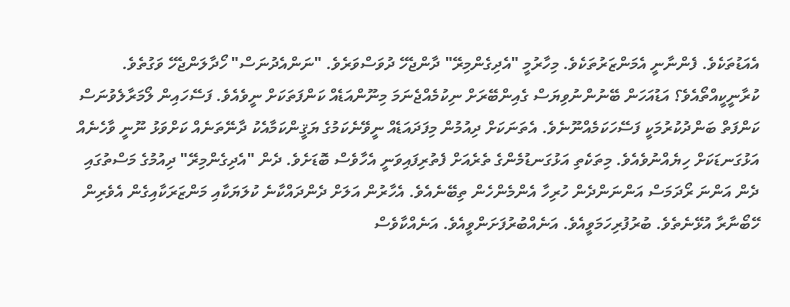އެއަޑުތަކެވެ. ފެންނާނީ އެމަންޒަރުތަކެވެ. މިހާރުމީ "އެދިގެންމިރޭ" ދާންޖެހޭ ދުވަސްވަރެވެ. "ނަންއެދުނަސް" ހޯދާލަންޖެހޭ ވަގުތެވެ. ކުރާނީކީއްތޯއެވެ؟ އަޑުއަހަން ބޭނުންނުވިޔަސް ގެއިންބޭރަށް ނިކުމެއްޖެނަމަ މިނޫންއަޑެއް ކަންފަތަކަށް ނީވެއެވެ. ފަސޭހައިން ލޯމަރާލެވުނަސް ކަންފަތް ބަންދުކުރުމަކީ ފަސޭހަކަމެއްނޫނެވެ. އެތަނަކަށް ދިއުމުން މިފަދައަޑެއް ނީވޭނެކަމުގެ ޔަޤީންކަމާއެކު ދާނޭތަނެއް ކަށްވަޅު ނޫނީ ވާހެނެއް އަޅުގަނޑަކަށް ހިޔެއްނުވެއެވެ. މިތަކެތި އަޅުގަނޑުމެންގެ ތެރެއަށް ފެތުރިފައިވަނީ އެހާވެސް ބޮޑަށެވެ. ދެން "އެދިގެންމިރޭ" ދިއުމުގެ މަސްތުގައި ދެން އަންނަ ރޯދަމަސް އަންނަންދެން ހުރިހާ އެންމެންހެން ތިބޭނެއެވެ. އެހާރުން އަލަށް ދެންދައްކާނެ ކުލަޔަކާއި މަންޒަރަކާއިގެން އެވެރިން ހޭބޯނާރާ އުޅޭނެތެވެ. ބުރުފުރިހަމަވީއެވެ. އަނެއްބުރުފަށަންވީއެވެ. އަނެއްކާވެސް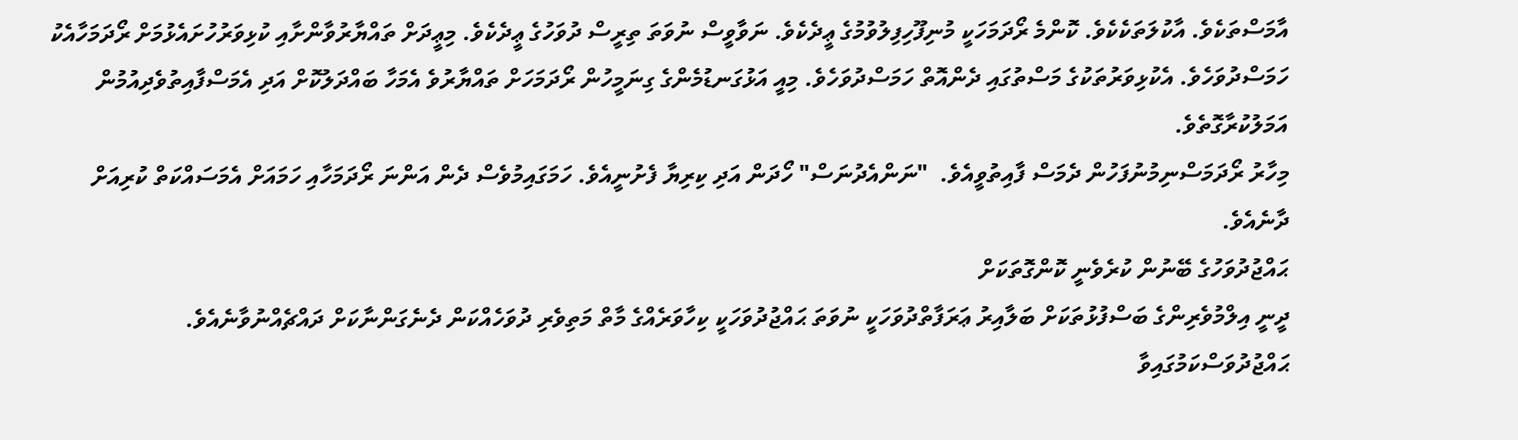އާމަސްތަކެވެ. އާކުލަތަކެކެވެ. ކޮންމެ ރޯދަމަހަކީ މުނިފޫހިފިލުވުމުގެ ޢީދެކެވެ. ނަވާވީސް ނުވަތަ ތިރީސް ދުވަހުގެ ޢީދެކެވެ. މިޢީދަށް ތައްޔާރުވާންށާއި ކުޅިވަރުހުށައެޅުމަށް ރޯދަމަހާއެކު ހަމަސްދުވަހެވެ. އެކުޅިވަރުތަކުގެ މަސްތުގައި ދެންއޮތް ހަމަސްދުވަހެވެ. މިއީ އަޅުގަނޑުމެންގެ ގިނަމީހުން ރޯދަމަހަށް ތައްޔާރުވެ އެމަހާ ބައްދަލުކޮށް އަދި އެމަސްފާއިތުވެދިއުމުން އަމަލުކުރާގޮތެވެ.
މިހާރު ރޯދަމަސްނިމުނުފަހުން ދެމަސް ފާއިތުވީއެވެ.  "ނަންއެދުނަސް" ހޯދަން އަދި ކިރިޔާ ފެށުނީއެވެ. ހަމަގައިމުވެސް ދެން އަންނަ ރޯދަމަހާއި ހަމައަށް އެމަސައްކަތް ކުރިއަށް ދާނެއެވެ.
ޙައްޖުދުވަހުގެ ބޭނުން ކުރެވެނީ ކޮންގޮތަކަށް
ދީނީ އިލްމުވެރިންގެ ބަސްފުޅުތަކަށް ބަލާއިރު ޢަރަފާތްދުވަހަކީ ނުވަތަ ޙައްޖުދުވަހަކީ ކިހާވަރެއްގެ މާތް މަތިވެރި ދުވަހެއްކަން ދެނެގަންނާކަށް ދައްޗެއްނުވާނެއެވެ. ޙައްޖުދުވަސްކަމުގައިވާ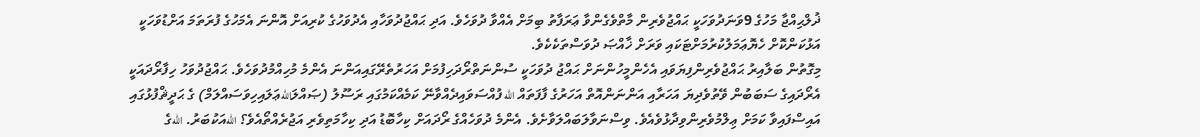ޛުލްޙިއްޖާ މަހުގެ 9ވަނަދުވަހަކީ ޙައްޖުވެރިން މާތްވެގެންވާ ޢަރަފާތު ބިމަށް އެއްވާ ދުވަހެވެ. އަދި ޙައްޖުދުވަހާއި އެދުވަހުގެ ކުރިއަށް އޮންނަ އެމަހުގެ ފުރަތަމަ އަށްޑުވަހަކީ އަޅުކަންކޮށް ހެޔޮޢަމަލުކުރުމަށްޓަކައި ވަރަށް ޚާއްޞަ ދުވަސްތަކެކެވެ.
މިގޮތުން ބަލާއިރު ޙައްޖުވެރިންފިޔަވައި އެހެންމީހުންނަށް ޙައްޖު ދުވަހަކީ ސުންނަތްރޯދަހިފުމަށް އަހަރުތެރޭގައިއަންނަ އެންމެ މުހިއްމުދުވަހެވެ. ޙައްޖުދުވަހު ހިފާރޯދައަކީ އެރޯދައިގެ ސަބަބުން ވޭތުވެދިޔަ އަހަރާއި އަންނަންއޮތް އަހަރުގެ ފާފަތައް الله ފުއްސަވައިދެއްވާނޭ ކަމެއްކަމުގައި ރަސޫލު (ޞައްލަاللهޢަލައިހިވަސައްލަމް) ގެ ޙަދީޘްފުޅުގައި އައިސްފައިވާ ކަމަށް ޢިލްމުވެރިންވިދާޅުވެއެވެ. ވިސްނަވާލަބައްލަވާށެވެ. އެންމެ ދުވަހެއްގެ ރޯދައަށް ކިހާބޮޑު އަދި ކިހާމަތިވެރި އަޖުރެއްތޯއެވެ؟ اللهއަކުބަރު. اللهގެ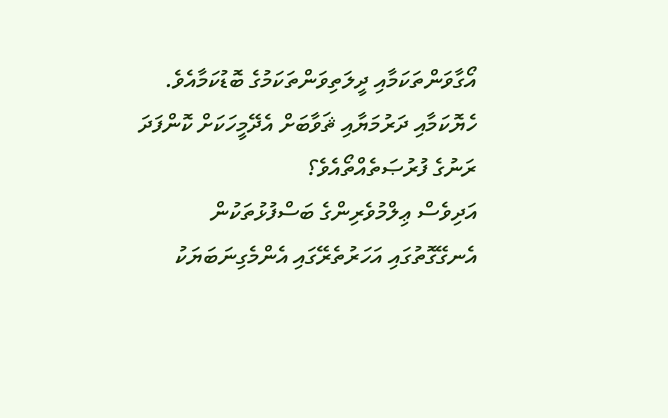އޯގާވަންތަކަމާއި ދީލަތިވަންތަކަމުގެ ބޮޑުކަމާއެވެ. ހެޔޮކަމާއި ދަރުމަޔާއި ޘަވާބަށް އެދޭމީހަކަށް ކޮންފަދަ ރަނުގެ ފުރުޞަތެއްތޯއެވެ؟
އަދިވެސް ޢިލްމުވެރިންގެ ބަސްފުޅުތަކުން އެނގޭގޮތުގައި އަހަރުތެރޭގައި އެންމެގިނަބަޔަކު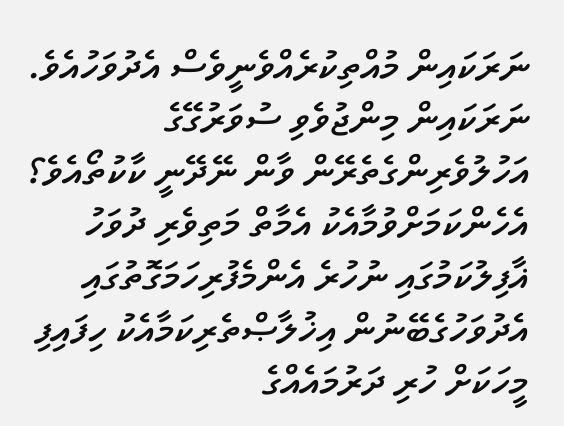ނަރަކައިން މުއްތިކުރެއްވެނީވެސް އެދުވަހުއެވެ.  ނަރަކައިން މިންޖުވެވި ސުވަރުގޭގެ އަހުލުވެރިންގެތެރޭން ވާން ނޭދޭނީ ކާކުތޯއެވެ؟ އެހެންކަމަށްވުމާއެކު އެމާތް މަތިވެރި ދުވަހު ޣާފިލުކަމުގައި ނުހުރެ އެންމެފުރިހަމަގޮތުގައި އެދުވަހުގެބޭނުން އިޚުލާޞްތެރިކަމާއެކު ހިފައިފި މީހަކަށް ހުރި ދަރުމައެއްގެ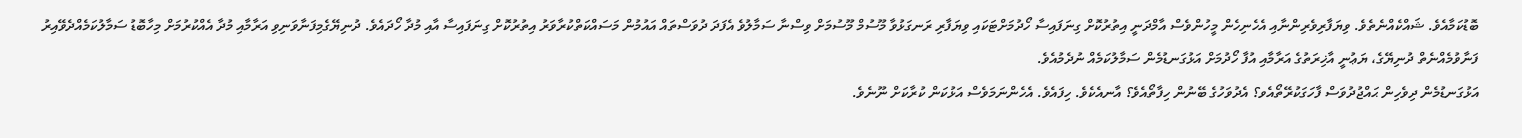ބޮޑުކަމާއެވެ. ޝައްކެއްނެތެވެ. ވިޔަފާރިވެރިންނާއި އެހެނިހެން މީހުންވެސް އާމްދަނީ އިތުރުކޮށް ގިނަފައިސާ ހޯދުމަށްޓަކައި ވިޔަފާރި ރަނގަޅުވާ މޫސުމް މޫސުމަށް ވިސްނާ ސަމާލުވެ އެފަދަ ދުވަސްތައް އައުމުން މަސައްކަތްކުރާވަރު އިތުރުކޮށް ގިނަފައިސާ އާއި މުދާ ހޯދައެވެ. ދުނިޔޭގެމިފަނާވަނިވި އަރާމާއި މުދާ އެއްކުރުމަށް މިހާބޮޑު ސަމާލުކަމެއްދެވޭއިރު ފަނާވުމެއްނެތް ދުނިޔޭގެ، ޔަޢުނީ އާޚިރަތުގެ އަރާމާއި އުފާ ހޯދުމަށް އަޅުގަނޑުމެން ސަމާލުކަމެއް ނުދެމުއެވެ.
އަޅުގަނޑުމެން ދިވެހިން ޙައްޖުދުވަސް ފާހަގަކުރޭތޯއެވ؟ އެދުވަހުގެ ބޭނުން ހިފާތޯއެވެ؟ އާނއެކެވެ. ހިފައެވެ. އެހެންނަމަވެސް އަޅުކަން ކުރާކަށް ނޫނެވެ.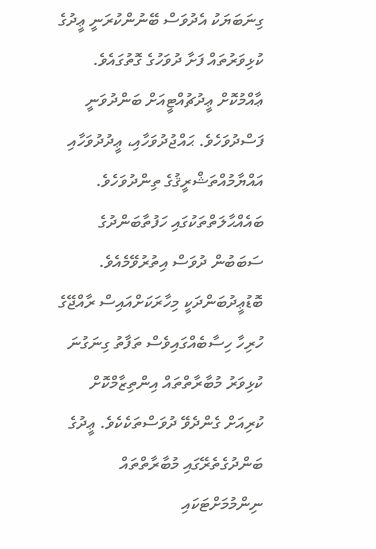ގިނަބަޔަކު އެދުވަސް ބޭނުންކުރަނީ ޢީދުގެ ކުޅިވަރުތައް ފަށާ ދުވަހުގެ ގޮތުގައެވެ. ޢާއްމުކޮށް ޢީދުޗުއްޓީއަށް ބަންދުވަނީ ފަސްދުވަހެވެ. ޙައްޖުދުވަހާއި، ޢީދުދުވަހާއި އައްޔާމުއްތަޝްރީޤުގެ ތިންދުވަހެވެ. ބައެއްޙާލަތްތަކުގައި ހަފުތާބަންދުގެ ސަބަބުން ދުވަސް އިތުރުވޭމެއެވެ. ބޮޑުޢީދުބަންދަކީ މިހާރަކަށްއައިސް ރާއްޖޭގެ ހުރިހާ ހިސާބެއްގައިވެސް ތަފާތު ގިނަގުނަ ކުޅިވަރު މުބާރާތްތައް އިންތިޒާމްކޮށް ކުރިއަށް ގެންދެވޭ ދުވަސްތަކެކެވެ. ޢީދުގެ ބަންދުގެތެރޭގައި މުބާރާތްތައް ނިންމުމަށްޓަކައި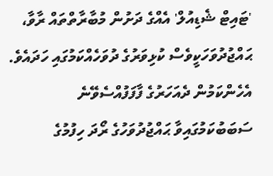'ޓައިޓް ޝެޑިއުލް' އެއްގެ ދަށުން މުބާރާތްތައް ރާވާ، ޙައްޖުދުވަހަކީވެސް ކުޅިވަރުގެ ދުވަހެއްކަމުގައި ހަދައެވެ. އެހެންކަމުން ދެއަހަރުގެ ފާފަފުއްސެވޭނެ ސަބަބުކަމުގައިވާ ޙައްޖުދުވަހުގެ ރޯދަ ހިފުމުގެ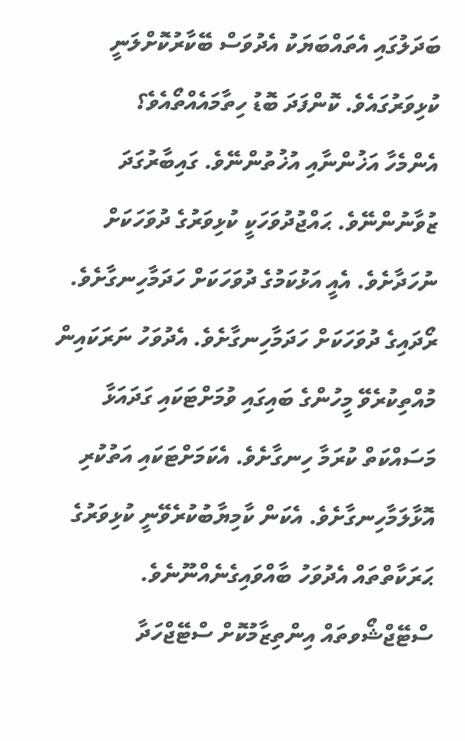ބަދަލުގައި އެތައްބަޔަކު އެދުވަސް ބޭކާރުކޮށްލަނީ ކުޅިވަރުގައެވެ. ކޮންފަދަ ބޮޑު ހިތާމައެއްތޯއެވެ؟
އެންމެހާ އަޚުންނާއި އުޚުތުންނޭވެ. ގައިބާރުގަދަ ޒުވާނުންނޭވެ. ޙައްޖުދުވަހަކީ ކުޅިވަރުގެ ދުވަހަކަށް ނުހަދާށެވެ. އެއީ އަޅުކަމުގެ ދުވަހަކަށް ހަދަމާހިނގާށެވެ. ރޯދައިގެ ދުވަހަކަށް ހަދަމާހިނގާށެވެ. އެދުވަހު ނަރަކައިން މުއްތިކުރެވޭ މީހުންގެ ބައިގައި ވުމަށްޓަކައި ގަދައަޅާ މަސައްކަތް ކުރަމާ ހިނގާށެވެ. އެކަމަށްޓަކައި އަތުކުރި އޮޅާލަމާހިނގާށެވެ. އެކަން ކާމިޔާބުކުރެވޭނީ ކުޅިވަރުގެ ޙަރަކާތްތައް އެދުވަހު ބާއްވައިގެނެއްނޫނެވެ. ސްޓޭޖްޝޯވތައް އިންތިޒާމުކޮށް ސްޓޭޖްހަދާ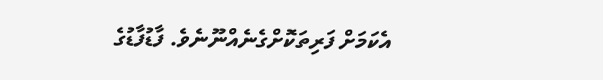އެކަމަށް ފަރިތަކޮށްގެނެއްނޫނެވެ. ފާޑުފާޑުގެ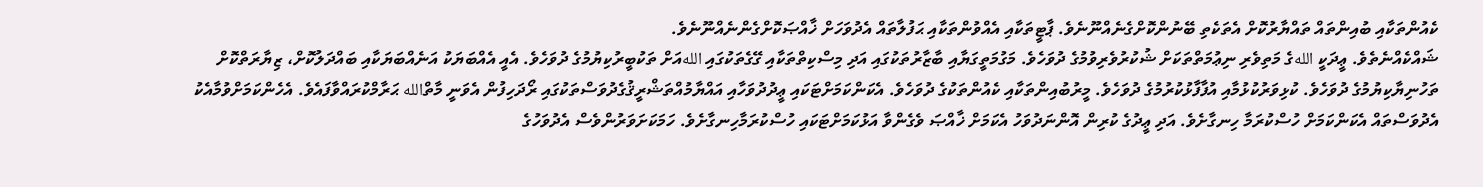ކެއުންތަކާއި ބުއިންތައް ތައްޔާރުކޮށް އެތަކެތި ބޭނުންކޮށްގެނެއްނޫނެވެ. ޕާޓީތަކާއި އެއްވުންތަކާއި ޙަފުލާތައް އެދުވަހަށް ޚާއްޞަކޮށްގެންނެއްނޫނެވެ.
ޝައްކެއްނެތެވެ. ޢީދަކީ اللهގެ މަތިވެރި ނިޢުމަތްތަކަށް ޝުކުރުވެރިވުމުގެ ދުވަހެވެ. މަގުމަތީގަޔާއި ބާޒާރުތަކުގައި އަދި މިސްކިތްތަކާއި ގޭގެތަކުގައި اللهއަށް ތަކުބީރުކިޔުމުގެ ދުވަހެވެ. އެއީ އެއްބަޔަކު އަނެއްބަޔަކާއި ބައްދަލުކޮށް، ޒިޔާރަތްކޮށް ތަހުނިޔާކިޔުމުގެ ދުވަހެވެ. ކުޅިވަރުކުޅުމާއި އުފާފާޅުކުރުމުގެ ދުވަހެވެ. މީރުބުއިންތަކާއި ކެއުންތަކުގެ ދުވަހެވެ. އެކަންކަމަށްޓަކައި ޢީދުދުވަހާއި އައްޔާމުއްތަޝްރީޤުގެދުވަސްތަކުގައި ރޯދަހިފުން އެވަނީ މާތްالله ޙަރާމްކުރައްވާފައެވެ. އެހެންކަމަށްވުމާއެކު އެދުވަސްތައް އެކަންކަމަށް ހުސްކުރަމާ ހިނގާށެވެ. އަދި ޢީދުގެ ކުރިން އޮންނަދުވަހު އެކަމަށް ޚާއްޞަ ވެގެންވާ އަޅުކަމަށްޓަކައި ހުސްކުރަމާހިނގާށެވެ. ހަމަކަށަވަރުންވެސް އެދުވަހުގެ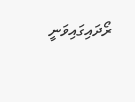ރޯދައިގައިވަނީ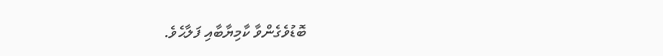ބޮޑުވެގެންވާ ކާމިޔާބާއި ފަލާޙެވެ.